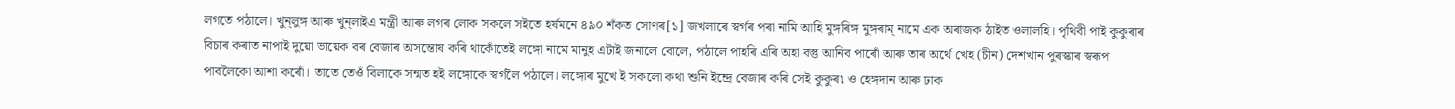লগতে পঠালে। খুন্লুঙ্গ আৰু খুন্লাইএ মন্ত্ৰী আৰু লগৰ লোক সকলে সইতে হৰ্ষমনে ৪৯০ শঁকত সোণৰ[১] জখলাৰে স্বৰ্গৰ পৰা নামি আহি মুঙ্গৰিঙ্গ মুঙ্গৰাম্ নামে এক অৰাজক ঠাইত ওলালহি। পৃথিবী পাই কুকুৰাৰ বিচাৰ কৰাত নাপাই দুয়ো ভায়েক বৰ বেজাৰ অসন্তোষ কৰি থাকোঁতেই লঙ্গো নামে মানুহ এটাই জনালে বোলে, পঠালে পাহৰি এৰি অহা বস্তু আনিব পাৰোঁ আৰু তাৰ অৰ্থে খেহ (চীন) দেশখান পুৰস্কাৰ স্বৰূপ পাবলৈকো আশা কৰোঁ। তাতে তেওঁ বিলাকে সন্মত হই লঙ্গোকে স্বৰ্গলৈ পঠালে। লঙ্গোৰ মুখে ই সকলো কথা শুনি ইন্দ্ৰে বেজাৰ কৰি সেই কুকুৰ৷ ও হেঙ্গদান আৰু ঢাক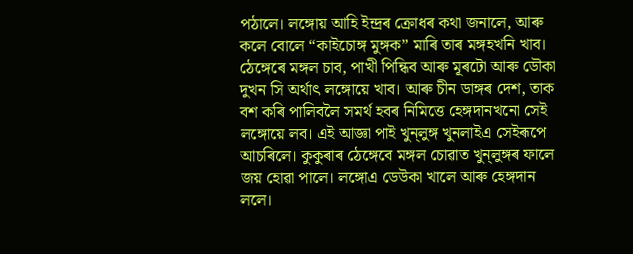পঠালে। লঙ্গোয় আহি ইন্দ্ৰৰ ক্ৰোধৰ কথা জনালে, আৰু কলে বোলে “কাইচোঙ্গ মুঙ্গক” মাৰি তাৰ মঙ্গহখনি খাব। ঠেঙ্গেৰে মঙ্গল চাব, পাখী পিন্ধিব আৰু মূৰটো আৰু ডৌকা দুখন সি অৰ্থাৎ লঙ্গোয়ে খাব। আৰু চীন ডাঙ্গৰ দেশ, তাক বশ কৰি পালিবলৈ সমৰ্থ হবৰ নিমিত্তে হেঙ্গদানখনো সেই লঙ্গোয়ে লব। এই আজ্ঞা পাই খুন্লুঙ্গ খুনলাইএ সেইৰূপে আচৰিলে। কুকুৰাৰ ঠেঙ্গেবে মঙ্গল চোৱাত খুন্লুঙ্গৰ ফালে জয় হোৱা পালে। লঙ্গোএ ডেউকা খালে আৰু হেঙ্গদান ললে।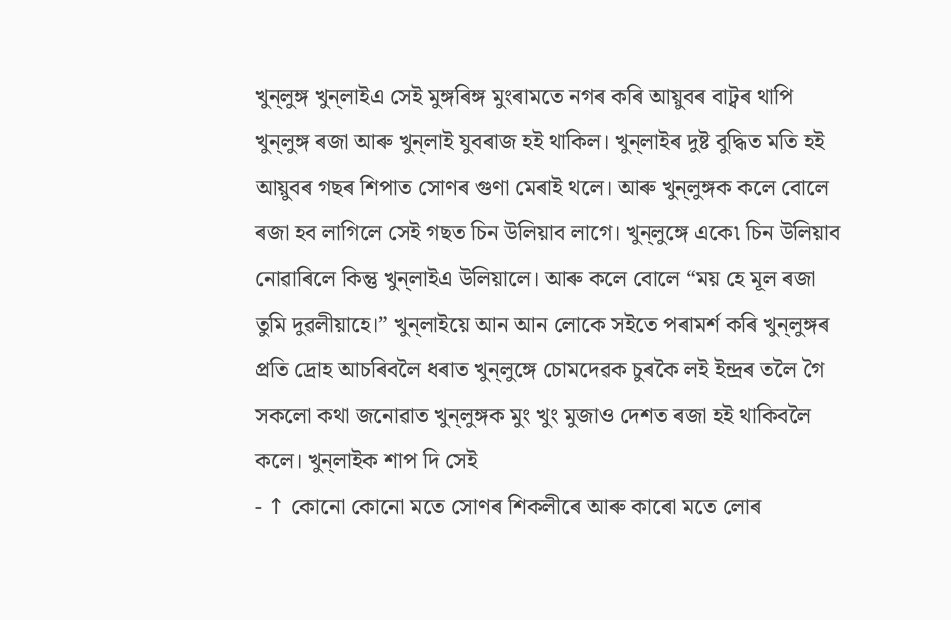খুন্লুঙ্গ খুন্লাইএ সেই মুঙ্গৰিঙ্গ মুংৰামতে নগৰ কৰি আয়ুবৰ বাট্বৰ থাপি খুন্লুঙ্গ ৰজা আৰু খুন্লাই যুবৰাজ হই থাকিল। খুন্লাইৰ দুষ্ট বুদ্ধিত মতি হই আয়ুবৰ গছৰ শিপাত সোণৰ গুণা মেৰাই থলে। আৰু খুন্লুঙ্গক কলে বোলে ৰজা হব লাগিলে সেই গছত চিন উলিয়াব লাগে। খুন্লুঙ্গে একে৷ চিন উলিয়াব নোৱাৰিলে কিন্তু খুন্লাইএ উলিয়ালে। আৰু কলে বোলে “ময় হে মূল ৰজা তুমি দুৱলীয়াহে।” খুন্লাইয়ে আন আন লোকে সইতে পৰামৰ্শ কৰি খুন্লুঙ্গৰ প্ৰতি দ্ৰোহ আচৰিবলৈ ধৰাত খুন্লুঙ্গে চোমদেৱক চুৰকৈ লই ইন্দ্ৰৰ তলৈ গৈ সকলো কথা জনোৱাত খুন্লুঙ্গক মুং খুং মুজাও দেশত ৰজা হই থাকিবলৈ কলে। খুন্লাইক শাপ দি সেই
- ↑ কোনো কোনো মতে সোণৰ শিকলীৰে আৰু কাৰো মতে লোৰ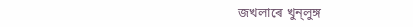জখলাৰে খুন্লুঙ্গ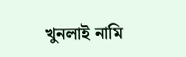খুনলাই নামি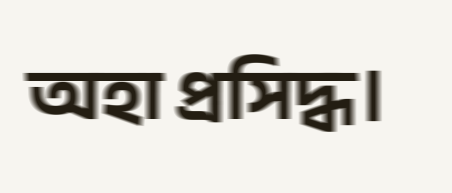অহা প্ৰসিদ্ধ।